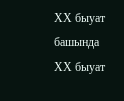ХХ быуат башында
ХХ быуат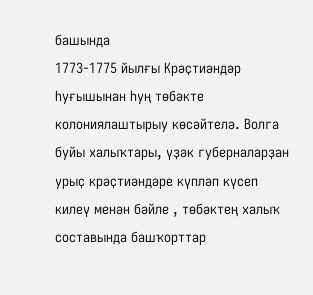башында
1773-1775 йылғы Крәҫтиәндәр һуғышынан һуң төбәкте колониялаштырыу көсәйтелә. Волга буйы халыҡтары, үҙәк губерналарҙан урыҫ крәҫтиәндәре күпләп күсеп килеү менән бәйле , төбәктең халыҡ составында башҡорттар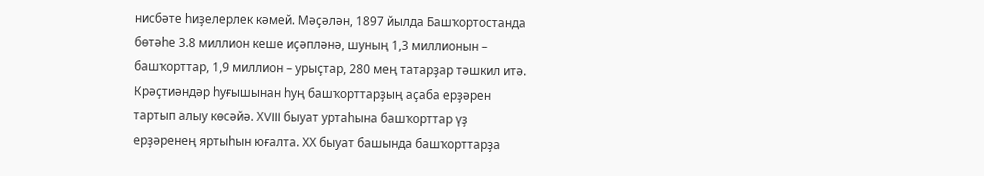нисбәте һиҙелерлек кәмей. Мәҫәлән, 1897 йылда Башҡортостанда бөтәһе 3.8 миллион кеше иҫәпләнә, шуның 1,3 миллионын – башҡорттар, 1,9 миллион – урыҫтар, 280 мең татарҙар тәшкил итә.
Крәҫтиәндәр һуғышынан һуң башҡорттарҙың аҫаба ерҙәрен тартып алыу көсәйә. ХVIII быуат уртаһына башҡорттар үҙ ерҙәренең яртыһын юғалта. ХХ быуат башында башҡорттарҙа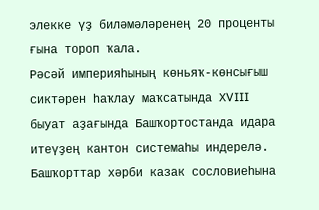элекке үҙ биләмәләренең 20 проценты ғына тороп ҡала.
Рәсәй империяһының көньяҡ-көнсығыш сиктәрен һаҡлау маҡсатында ХVIII быуат аҙағында Башҡортостанда идара итеүҙең кантон системаһы индерелә. Башҡорттар хәрби казак сословиеһына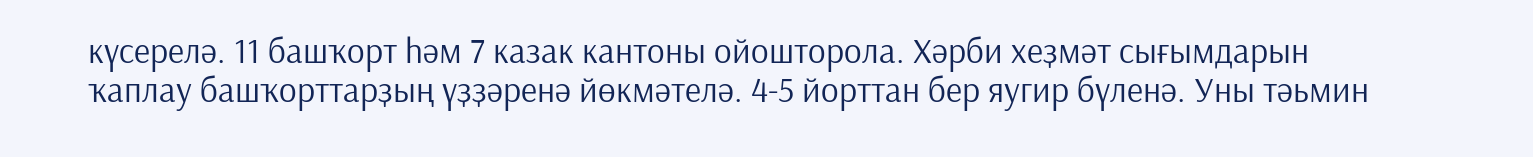күсерелә. 11 башҡорт һәм 7 казак кантоны ойошторола. Хәрби хеҙмәт сығымдарын ҡаплау башҡорттарҙың үҙҙәренә йөкмәтелә. 4-5 йорттан бер яугир бүленә. Уны тәьмин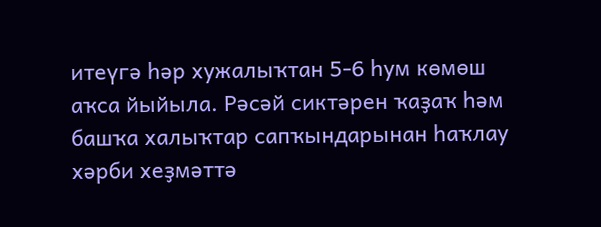итеүгә һәр хужалыҡтан 5-6 һум көмөш аҡса йыйыла. Рәсәй сиктәрен ҡаҙаҡ һәм башҡа халыҡтар сапҡындарынан һаҡлау хәрби хеҙмәттә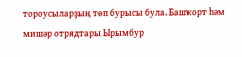тороусыларҙың төп бурысы була. Башҡорт һәм мишәр отрядтары Ырымбур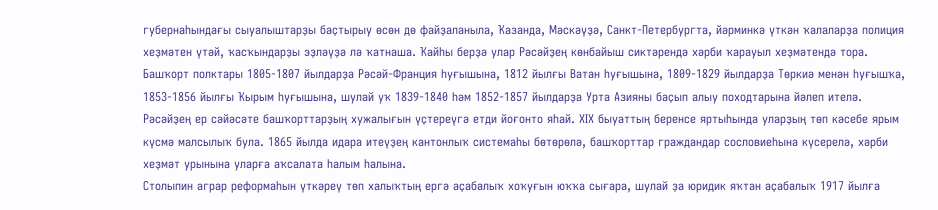губернаһындағы сыуалыштарҙы баҫтырыу өсөн дө файҙаланыла, Ҡазанда, Мәскәүҙә, Санкт-Петербургта, йәрминкә үткән ҡалаларҙа полиция хеҙмәтен үтәй, ҡасҡындарҙы эҙләүҙә лә ҡатнаша. Ҡайһы берҙә улар Рәсәйҙең көнбайыш сиктәрендә хәрби ҡарауыл хеҙмәтендә тора. Башҡорт полктары 1805-1807 йылдарҙа Рәсәй-Франция һуғышына, 1812 йылғы Ватан һуғышына, 1809-1829 йылдарҙа Төркиә менән һуғышҡа, 1853-1856 йылғы Ҡырым һуғышына, шулай уҡ 1839-1840 һәм 1852-1857 йылдарҙа Урта Азияны баҫып алыу походтарына йәлеп ителә.
Рәсәйҙең ер сәйәсәте башҡорттарҙың хужалығын үҫтeрeүгә етди йоғонто яһай. ХIХ быуаттың беренсе яртыһында уларҙың төп кәсебе ярым күсмә малсылыҡ була. 1865 йылда идара итеүҙең кантонлыҡ системаһы бөтөрөлә, башҡорттар граждандар сословиеһына күсерелә, хәрби хеҙмәт урынына уларға аҡсалата һалым һалына.
Столыпин аграр реформаһын үткәреү төп халыҡтың ергә аҫабалыҡ хоҡуғын юҡҡа сығара, шулай ҙа юридик яҡтан аҫабалыҡ 1917 йылға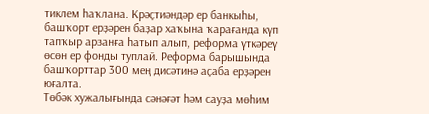тиклем һаҡлана. Крәҫтиәндәр ер банкыһы, башҡорт ерҙәрен баҙар хаҡына ҡарағанда күп тапҡыр арзанға һатып алып, реформа үткәреү өсөн ер фонды туплай. Реформа барышында башҡорттар 300 мең дисәтинә аҫаба ерҙәрен юғалта.
Төбәк хужалығында сәнәғәт һәм сауҙа мөһим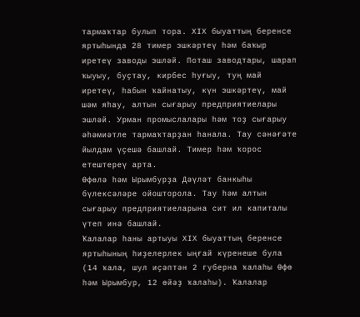тармаҡтар булып тора. ХIХ быуаттың беренсе яртыһында 28 тимер эшкәртеү һәм баҡыр иретеү заводы эшләй. Поташ заводтары, шарап ҡыуыу, буҫтау, кирбес һуғыу, туң май иретеү, һабын ҡайнатыу, күн эшкәртеү, май шәм яһау, алтын сығарыу предприятиелары эшләй. Урман промыслалары һәм тоҙ сығарыу әһәмиәтле тармаҡтарҙан һанала. Тау сәнәғәте йылдам үҫешә башлай. Тимер һәм ҡорос етештереү арта.
Өфөлә һәм Ырымбурҙа Дәүләт банкыһы бүлексәләре ойошторола. Тау һәм алтын сығарыу предприятиеларына сит ил капиталы үтеп инә башлай.
Ҡалалар һаны артыуы ХIХ быуаттың беренсе яртыһының һиҙелерлек ыңғай күренеше була (14 ҡала, шул иҫәптән 2 губерна ҡалаһы Өфө һәм Ырымбур, 12 өйәҙ ҡалаһы). Ҡалалар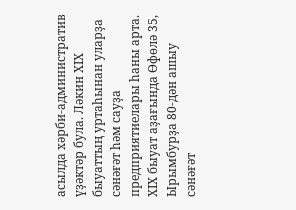асылда хәрби-административ үҙәктәр була. Ләкин ХIХ быуаттың уртаһынан уларҙа сәнәғәт һәм сауҙа предприятиелары һаны арта. ХIХ быуат аҙағында Өфөлә 35, Ырымбурҙа 80-дән ашыу сәнәғәт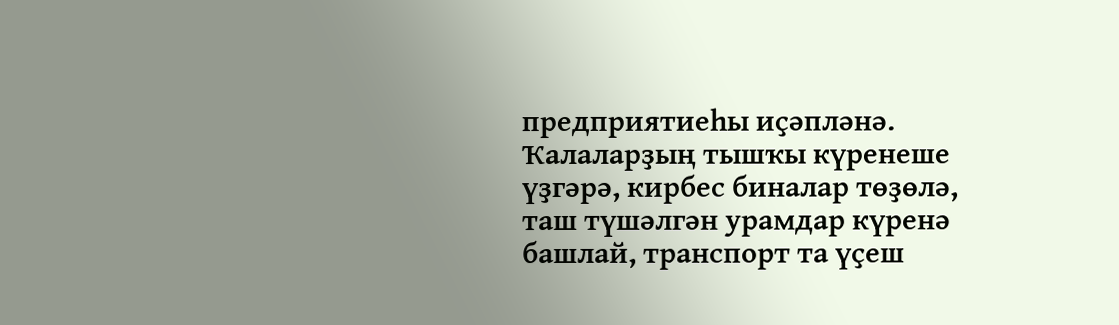предприятиеһы иҫәпләнә. Ҡалаларҙың тышҡы күренеше үҙгәрә, кирбес биналар төҙөлә, таш түшәлгән урамдар күренә башлай, транспорт та үҫеш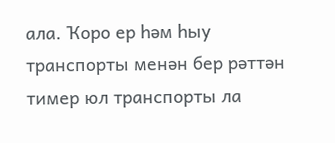ала. Ҡоро ер һәм һыу транспорты менән бер рәттән тимер юл транспорты ла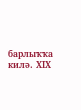барлыҡҡа килә. ХIХ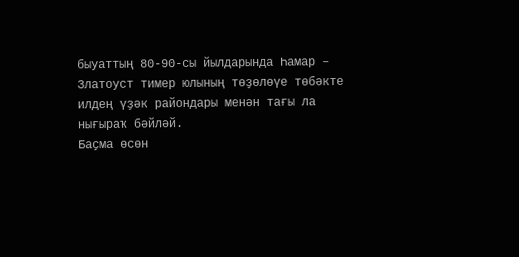быуаттың 80-90-сы йылдарында Һамар – Златоуст тимер юлының төҙөлөүе төбәкте илдең үҙәк райондары менән тағы ла нығыраҡ бәйләй.
Баҫма өсөн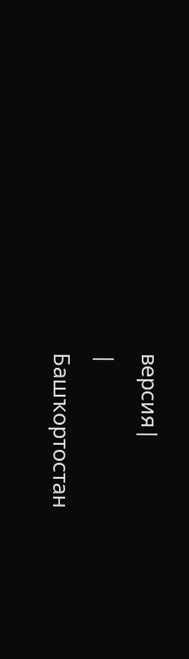версия|
|
Башҡортостан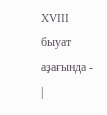XVIII быуат аҙағында -
|